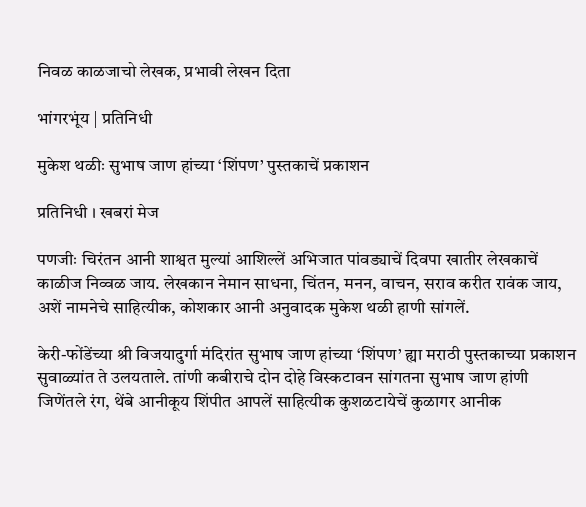निवळ काळजाचो लेखक, प्रभावी लेखन दिता

भांगरभूंय | प्रतिनिधी

मुकेश थळीः सुभाष जाण हांच्या ‘शिंपण’ पुस्तकाचें प्रकाशन

प्रतिनिधी । खबरां मेज

पणजीः चिरंतन आनी शाश्वत मुल्यां आशिल्लें अभिजात पांवड्याचें दिवपा खातीर लेखकाचें काळीज निव्वळ जाय. लेखकान नेमान साधना, चिंतन, मनन, वाचन, सराव करीत रावंक जाय, अशें नामनेचे साहित्यीक, कोशकार आनी अनुवादक मुकेश थळी हाणी सांगलें.

केरी-फोंडेंच्या श्री विजयादुर्गा मंदिरांत सुभाष जाण हांच्या ‘शिंपण’ ह्या मराठी पुस्तकाच्या प्रकाशन सुवाळ्यांत ते उलयताले. तांणी कबीराचे दोन दोहे विस्कटावन सांगतना सुभाष जाण हांणी जिणेंतले रंग, थेंबे आनीकूय शिंपीत आपलें साहित्यीक कुशळटायेचें कुळागर आनीक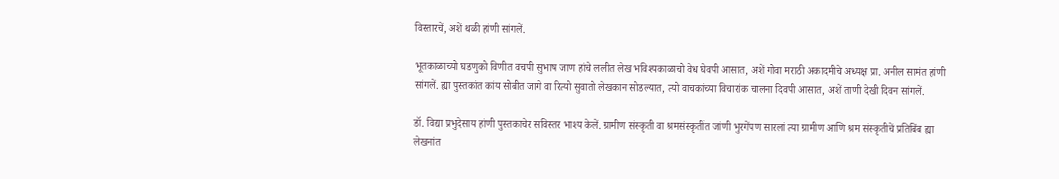विस्तारचें, अशें थळी हांणी सांगलें.

भूतकाळाच्यो घडणुको विणीत वचपी सुभाष जाण हांचे ललीत लेख भविश्यकाळाचो वेध घेवपी आसात, अशें गोवा मराठी अकादमीचे अध्यक्ष प्रा. अनील सामंत हांणी सांगलें. ह्या पुस्तकांत कांय सोबीत जागे वा रित्यो सुवातो लेखकान सोडल्यात, त्यो वाचकांच्या विचारांक चालना दिवपी आसात, अशें ताणी देखी दिवन सांगलें.

डॉ. विद्या प्रभुदेसाय हांणी पुस्तकाचेर सविस्तर भाश्य केलें. ग्रामीण संस्कृती वा श्रमसंस्कृतींत जांणी भुरगेंपण सारलां त्या ग्रामीण आणि श्रम संस्कृतीचें प्रतिबिंब ह्या लेखनांत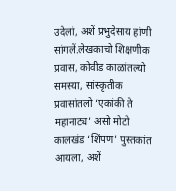उदेलां, अशें प्रभुदेसाय हांणी सांगलें.लेखकाचो शिक्षणीक प्रवास, कोवीड काळांतल्यो समस्या, सांस्कृतीक प्रवासांतलो ‘एकांकी ते महानाट्य’ असो मोटो कालखंड ‘शिंपण’ पुस्तकांत आयला, अशें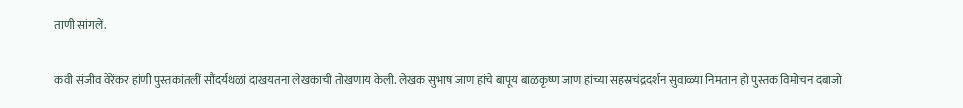ताणी सांगलें.

कवी संजीव वेरेंकर हांणी पुस्तकांतलीं सौंदर्यथळां दाखयतना लेखकाची तोखणाय केली. लेखक सुभाष जाण हांचे बापूय बाळकृष्ण जाण हांच्या सहस्रचंद्रदर्शन सुवाळ्या निमतान हो पुस्तक विमोचन दबाजो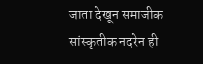जाता देखून समाजीक सांस्कृतीक नदरेन ही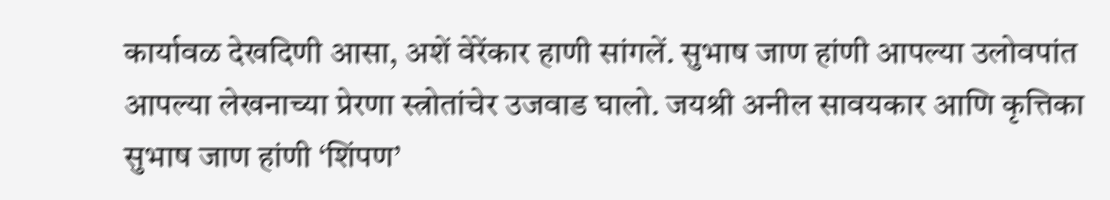कार्यावळ देखदिणी आसा, अशें वेरेंकार हाणी सांगलें. सुभाष जाण हांणी आपल्या उलोवपांत आपल्या लेखनाच्या प्रेरणा स्त्रोतांचेर उजवाड घालो. जयश्री अनील सावयकार आणि कृत्तिका सुभाष जाण हांणी ‘शिंपण’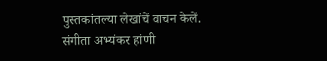पुस्तकांतल्या लेखांचें वाचन केलें. संगीता अभ्यंकर हांणी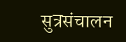सुत्रसंचालन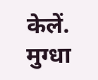केलें. मुग्धा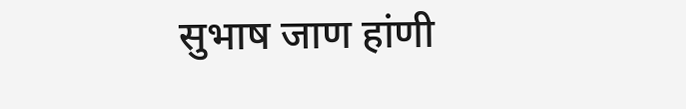सुभाष जाण हांणी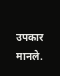उपकार मानले.